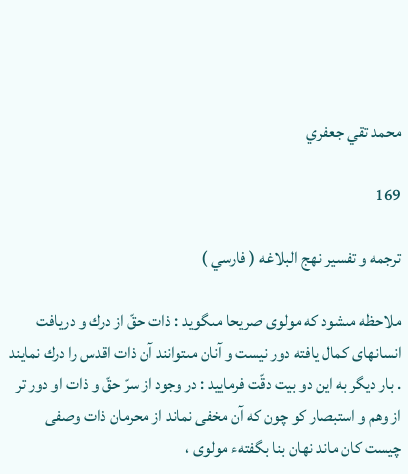محمد تقي جعفري

169

ترجمه و تفسير نهج البلاغه ( فارسي )

ملاحظه مىشود كه مولوى صريحا مىگويد : ذات حقّ از درك و دريافت انسانهاى كمال يافته دور نيست و آنان مىتوانند آن ذات اقدس را درك نمايند . بار ديگر به اين دو بيت دقّت فرماييد : در وجود از سرّ حقّ و ذات او دور تر از وهم و استبصار كو چون كه آن مخفى نماند از محرمان ذات وصفى چيست كان ماند نهان بنا بگفتهء مولوى ،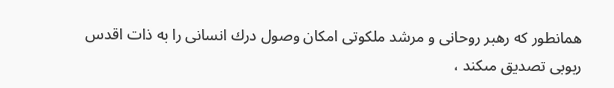همانطور كه رهبر روحانى و مرشد ملكوتى امكان وصول درك انسانى را به ذات اقدس ربوبى تصديق مىكند ،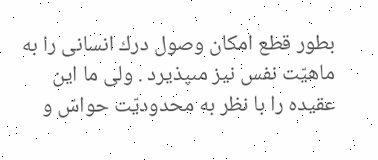بطور قطع امكان وصول درك انسانى را به ماهيّت نفس نيز مىپذيرد . ولى ما اين عقيده را با نظر به محدوديّت حواسّ و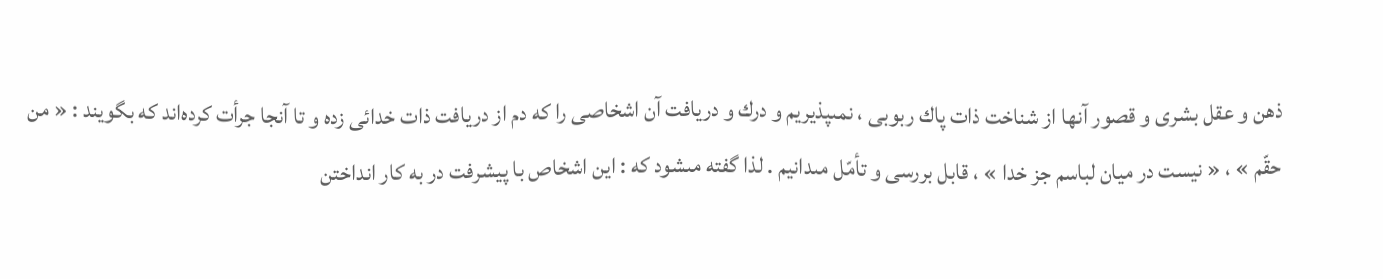ذهن و عقل بشرى و قصور آنها از شناخت ذات پاك ربوبى ، نمىپذيريم و درك و دريافت آن اشخاصى را كه دم از دريافت ذات خدائى زده و تا آنجا جرأت كرده‌اند كه بگويند : « من حقّم » ، « نيست در ميان لباسم جز خدا » ، قابل بررسى و تأمّل مىدانيم . لذا گفته مىشود كه : اين اشخاص با پيشرفت در به كار انداختن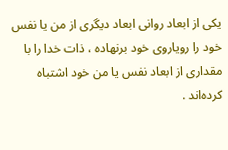يكى از ابعاد روانى ابعاد ديگرى از من يا نفس خود را روياروى خود برنهاده ، ذات خدا را با مقدارى از ابعاد نفس يا من خود اشتباه كرده‌اند .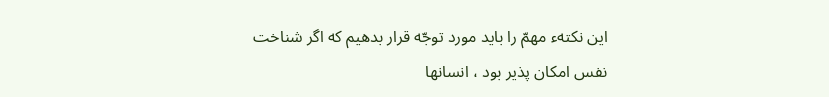اين نكتهء مهمّ را بايد مورد توجّه قرار بدهيم كه اگر شناخت نفس امكان پذير بود ، انسانها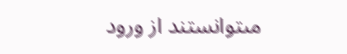مىتوانستند از ورود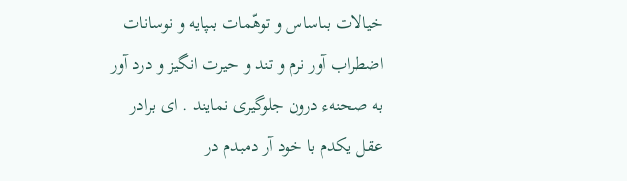خيالات بىاساس و توهّمات بىپايه و نوسانات اضطراب آور نرم و تند و حيرت انگيز و درد آور به صحنهء درون جلوگيرى نمايند . اى برادر عقل يكدم با خود آر دمبدم در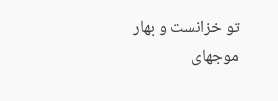تو خزانست و بهار موجهاى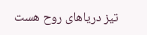تيز درياهاى روح هست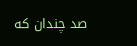صد چندان كه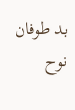بد طوفان نوح